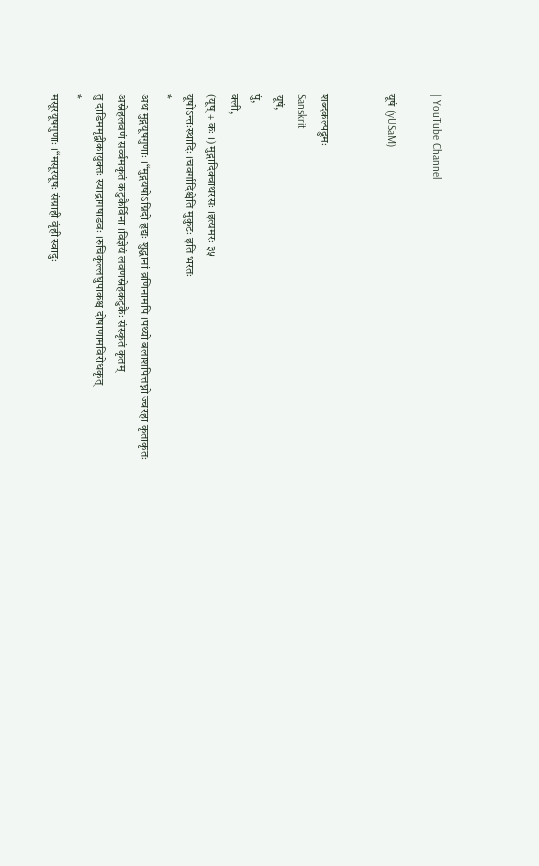| YouTube Channel

यूषं (yUSaM)


शब्दकल्पद्रुमः
Sanskrit
यूषं,
पुं,
क्ली,
(यूष् + कः ।) मुद्गादिक्वाथरसः ।इत्यमरः ३५
यूषोऽन्तःस्थादिः ।चवर्गादिश्चेति मुकुटः इति भरतः
*
अथ मुद्गयूषगुणाः ।“मुद्गयषोऽग्निदो हृद्यः शुद्धानां व्रणिनामपि ।पथ्यो बलाशपित्तघ्नो ज्वरहा कृताकृतः
अस्नेहलवणं सर्व्वमकृतं कटुकैर्विना ।विज्ञेयं लवणस्नेहकटुकैः संस्कृतं कृतम्
तु दाडिममृद्वीकायुक्तः स्याद्रागषाडवः ।रुचिकृल्लघुपाकश्च दोषाणामविरोधकृत्
*
मसूरयूषगुणाः ।“मसूरयूषः संग्राही वृंही स्वादुः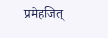प्रमेहजित्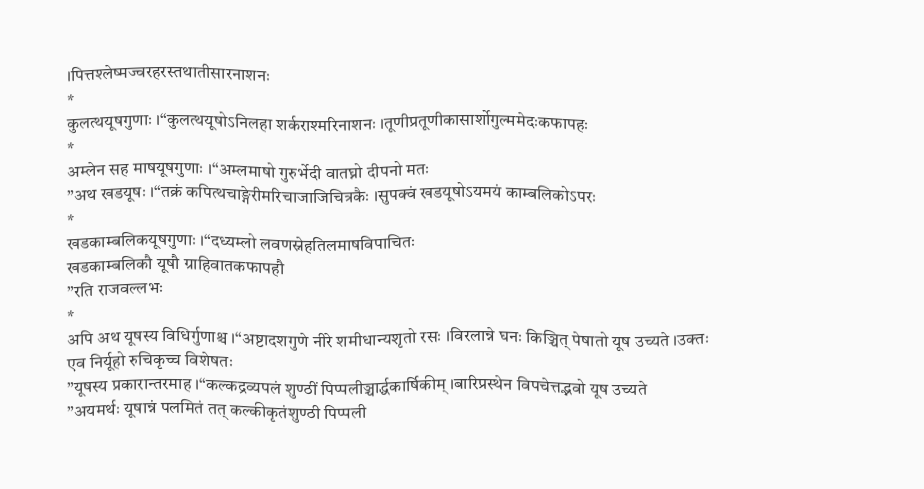।पित्तश्लेष्मज्वरहरस्तथातीसारनाशनः
*
कुलत्थयूषगुणाः ।“कुलत्थयूषोऽनिलहा शर्कराश्मरिनाशनः ।तूणीप्रतूणीकासार्शोगुल्ममेदःकफापहः
*
अम्लेन सह माषयूषगुणाः ।“अम्लमाषो गुरुर्भेदी वातघ्नो दीपनो मतः
”अथ खडयूषः ।“तक्रं कपित्थचाङ्गेरीमरिचाजाजिचित्रकैः ।सुपक्वं खडयूषोऽयमयं काम्बलिकोऽपरः
*
खडकाम्बलिकयूषगुणाः ।“दध्यम्लो लवणस्नेहतिलमाषविपाचितः
खडकाम्बलिकौ यूषौ ग्राहिवातकफापहौ
”रति राजवल्लभः
*
अपि अथ यूषस्य विधिर्गुणाश्च ।“अष्टादशगुणे नीरे शमीधान्यशृतो रसः ।विरलान्ने घनः किञ्चित् पेषातो यूष उच्यते ।उक्तः एव निर्यूहो रुचिकृच्च विशेषतः
”यूषस्य प्रकारान्तरमाह ।“कल्कद्रव्यपलं शुण्ठीं पिप्पलीञ्चार्द्धकार्षिकीम् ।बारिप्रस्थेन विपचेत्तद्भवो यूष उच्यते
”अयमर्थः यूषान्नं पलमितं तत् कल्कीकृतंशुण्ठी पिप्पली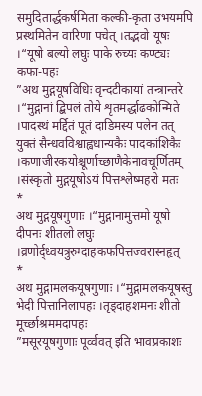समुदितार्द्धकर्षमिता कल्की-कृता उभयमपि प्रस्थमितेन वारिणा पचेत् ।तद्भवो यूषः ।“यूषो बल्यो लघुः पाके रुच्यः कण्ट्यः कफा-पहः
”अथ मुद्गयूषविधिः वृन्दटीकायां तन्त्रान्तरे ।“मुद्गानां द्बिपलं तोये शृतमर्द्धाढकोन्मिते ।पादस्थं मर्द्दितं पूतं दाडिमस्य पलेन तत्
युक्तं सैन्धवविश्वाह्वधान्यकैः पादकांशिकैः ।कणाजीरकयोश्चूर्णाच्छाणैकेनावचूर्णितम् ।संस्कृतो मुद्गयूषोऽयं पित्तश्लेष्महरो मतः
*
अथ मुद्गयूषगुणाः ।“मुद्गानामुत्तमो यूषो दीपनः शीतलो लघुः ।व्रणोर्द्ध्वयत्रुरुग्दाहकफपित्तज्वरास्नहृत्
*
अथ मुद्गामलकयूषगुणाः ।“मुद्गामलकयूषस्तु भेदी पित्तानिलापहः ।तृड्दाहशमनः शीतो मूर्च्छाश्रममदापहः
”मसूरयूषगुणाः पूर्व्ववत् इति भावप्रकाशः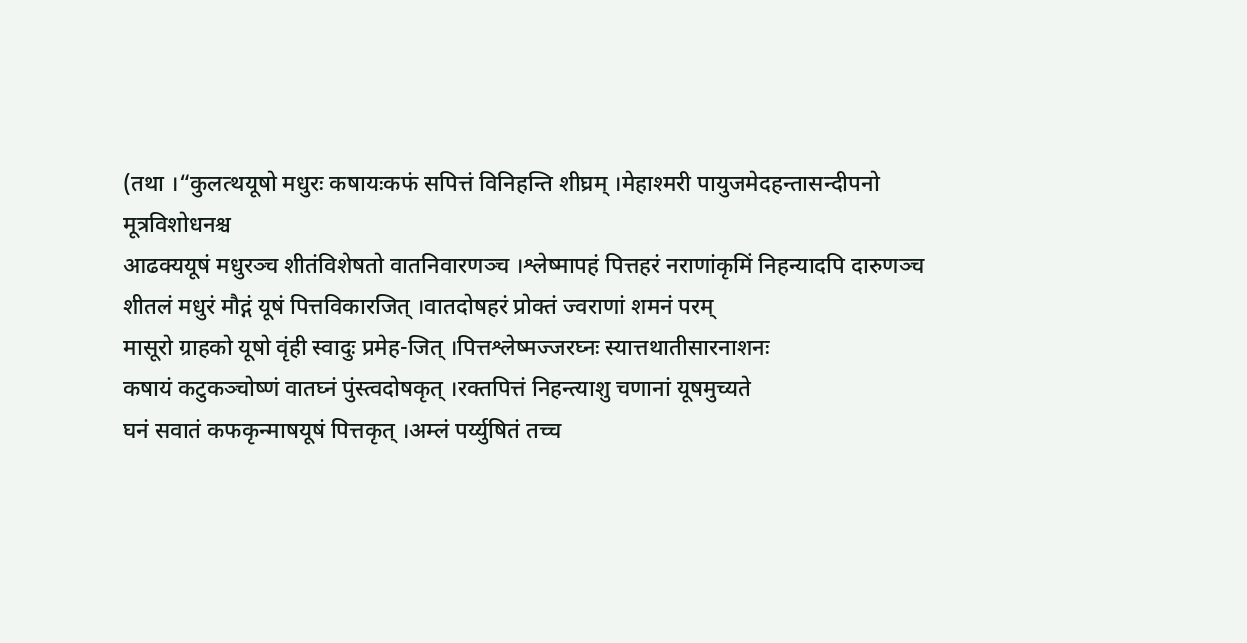(तथा ।“कुलत्थयूषो मधुरः कषायःकफं सपित्तं विनिहन्ति शीघ्रम् ।मेहाश्मरी पायुजमेदहन्तासन्दीपनो मूत्रविशोधनश्च
आढक्ययूषं मधुरञ्च शीतंविशेषतो वातनिवारणञ्च ।श्लेष्मापहं पित्तहरं नराणांकृमिं निहन्यादपि दारुणञ्च
शीतलं मधुरं मौद्गं यूषं पित्तविकारजित् ।वातदोषहरं प्रोक्तं ज्वराणां शमनं परम्
मासूरो ग्राहको यूषो वृंही स्वादुः प्रमेह-जित् ।पित्तश्लेष्मज्जरघ्नः स्यात्तथातीसारनाशनः
कषायं कटुकञ्चोष्णं वातघ्नं पुंस्त्वदोषकृत् ।रक्तपित्तं निहन्त्याशु चणानां यूषमुच्यते
घनं सवातं कफकृन्माषयूषं पित्तकृत् ।अम्लं पर्य्युषितं तच्च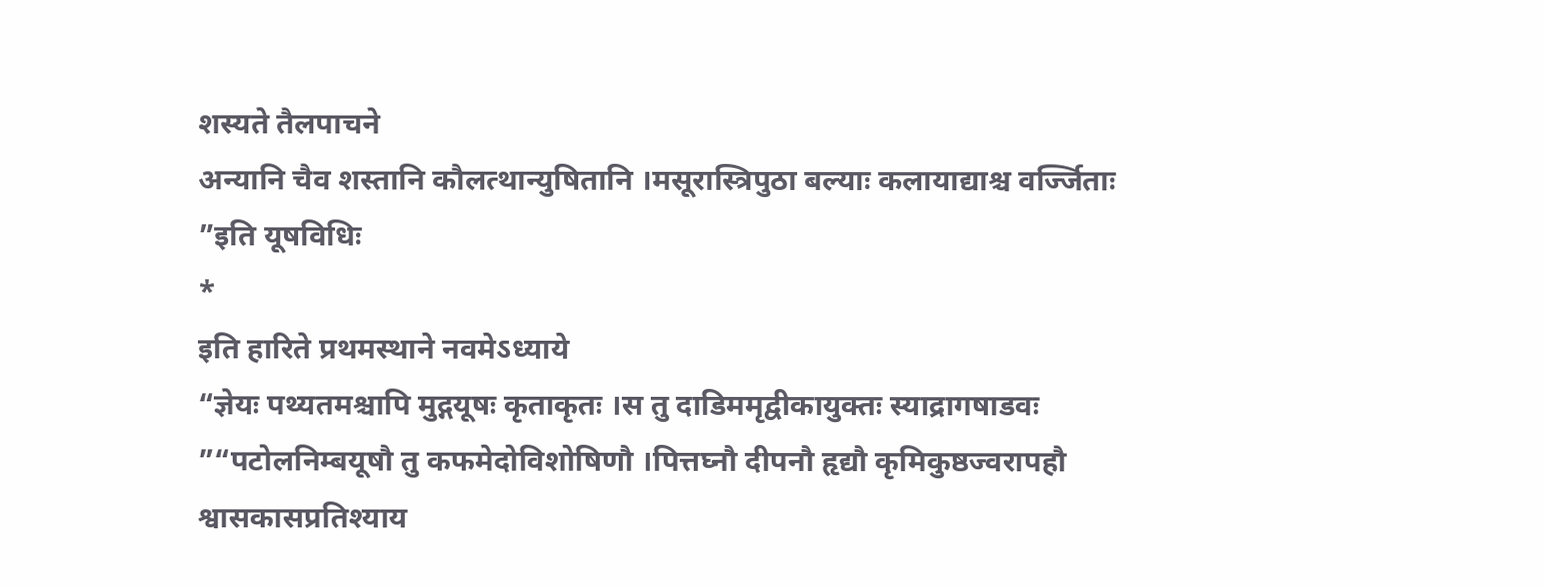शस्यते तैलपाचने
अन्यानि चैव शस्तानि कौलत्थान्युषितानि ।मसूरास्त्रिपुठा बल्याः कलायाद्याश्च वर्ज्जिताः
”इति यूषविधिः
*
इति हारिते प्रथमस्थाने नवमेऽध्याये
“ज्ञेयः पथ्यतमश्चापि मुद्गयूषः कृताकृतः ।स तु दाडिममृद्वीकायुक्तः स्याद्रागषाडवः
”“पटोलनिम्बयूषौ तु कफमेदोविशोषिणौ ।पित्तघ्नौ दीपनौ हृद्यौ कृमिकुष्ठज्वरापहौ
श्वासकासप्रतिश्याय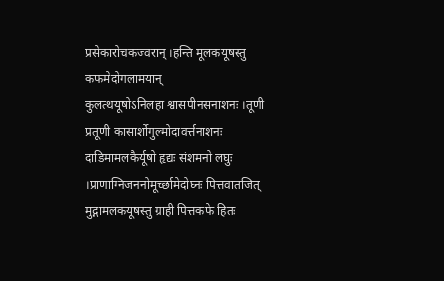प्रसेकारोचकज्वरान् ।हन्ति मूलकयूषस्तु कफमेदोगलामयान्
कुलत्थयूषोऽनिलहा श्वासपीनसनाशनः ।तूणी प्रतूणी कासार्शोगुल्मोदावर्त्तनाशनः
दाडिमामलकैर्यूषो हृद्यः संशमनो लघुः ।प्राणाग्निजननोमूर्च्छामेदोघ्नः पित्तवातजित्
मुद्गामलकयूषस्तु ग्राही पित्तकफे हितः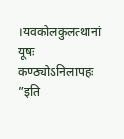।यवकोलकुलत्थानां यूषः कण्ठ्योऽनिलापहः
”इति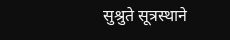सुश्रुते सूत्रस्थाने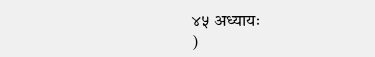४५ अध्यायः
)